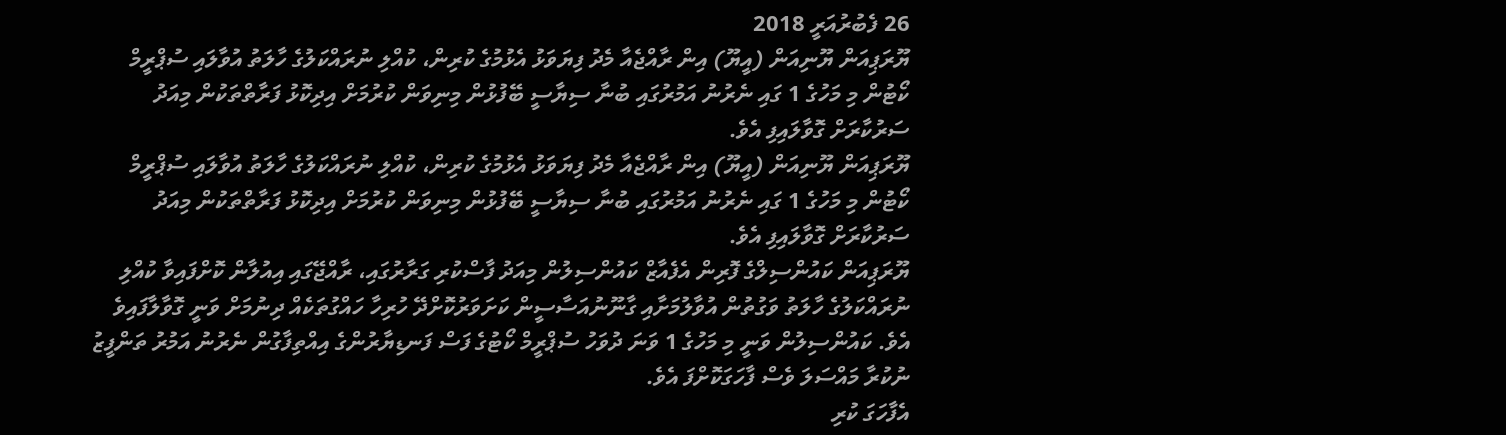26 ފެބުރުއަރީ 2018
ޔޫރަޕިއަން ޔޫނިއަން (އީޔޫ) އިން ރާއްޖެއާ މެދު ފިޔަވަޅު އެޅުމުގެ ކުރިން، ކުއްލި ނުރައްކަލުގެ ހާލަތު އުވާލައި ސުޕްރީމް ކޯޓުން މި މަހުގެ 1 ގައި ނެރުނު އަމުރުގައި ބުނާ ސިޔާސީ ބޭފުޅުން މިނިވަން ކުރުމަށް އިދިކޮޅު ފަރާތްތަކުން މިއަދު ސަރުކާރަށް ގޮވާލައިފި އެވެ.
ޔޫރަޕިއަން ޔޫނިއަން (އީޔޫ) އިން ރާއްޖެއާ މެދު ފިޔަވަޅު އެޅުމުގެ ކުރިން، ކުއްލި ނުރައްކަލުގެ ހާލަތު އުވާލައި ސުޕްރީމް ކޯޓުން މި މަހުގެ 1 ގައި ނެރުނު އަމުރުގައި ބުނާ ސިޔާސީ ބޭފުޅުން މިނިވަން ކުރުމަށް އިދިކޮޅު ފަރާތްތަކުން މިއަދު ސަރުކާރަށް ގޮވާލައިފި އެވެ.
ޔޫރަޕިއަން ކައުންސިލްގެ ފޮރިން އެފެއާޒް ކައުންސިލުން މިއަދު ފާސްކުރި ގަރާރުގައި، ރާއްޖޭގައި އިއުލާން ކޮށްފައިވާ ކުއްލި ނުރައްކަލުގެ ހާލަތު ވަގުތުން އުވާލުމަށާއި ގާނޫނުއަސާސީން ކަށަވަރުކޮށްދޭ ހުރިހާ ހައްގުތަކެއް ދިނުމަށް ވަނީ ގޮވާލާފައިވެ އެވެ. ކައުންސިލުން ވަނީ މި މަހުގެ 1 ވަނަ ދުވަހު ސުޕްރީމް ކޯޓުގެ ފަސް ފަނޑިޔާރުންގެ އިއްތިފާގުން ނެރުނު އަމުރު ތަންފީޒު ނުކުރާ މައްސަލަ ވެސް ފާހަގަކޮށްފަ އެވެ.
އެފާހަގަ ކުރި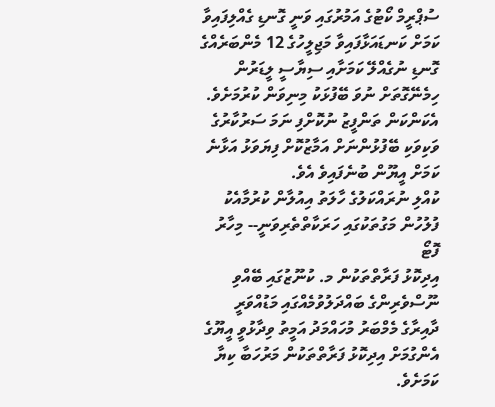ސުޕްރީމް ކޯޓުގެ އަމުރުގައި ވަނީ ގޮނޑި ގެއްލިފައިވާ ކަމަށް ކަނޑައަޅާފައިވާ މަޖިލީހުގެ 12 މެންބަރެއްގެ ގޮނޑި ނުގެއްލޭ ކަމަށާއި ސިޔާސީ ލީޑަރުން ހިމެނޭގޮތަށް ނުވަ ބޭފުޅަކު މިނިވަން ކުރުމަށެވެ.
އެކަންކަން ތަންފީޒު ނުކޮށްފި ނަމަ ސަރުކާރުގެ ވަކިވަކި ބޭފުޅުންނަށް އަމާޒުކޮށް ފިޔަވަޅު އަޅާނެ ކަމަށް އީޔޫން ބުނެފައިވެ އެވެ.
ކުއްލި ނުރައްކަލުގެ ހާލަތު އިއުލާން ކުރުމާއެކު ފުލުހުން މަގުތަކުގައި ހަރަކާތްތެރިވަނީ-- މިހާރު ފޮޓޯ
އިދިކޮޅު ފަރާތްތަކުން މ. ކުނޫޒުގައި ބޭއްވި ނޫސްވެރިންގެ ބައްދަލުވުމެއްގައި މަޑުއްވަރީ ދާއިރާގެ މެމްބަރު މުހައްމަދު އަމީތު ވިދާޅުވީ އީޔޫގެ އެންގުމަށް އިދިކޮޅު ފަރާތްތަކުން މަރުހަބާ ކިޔާ ކަމަށެވެ.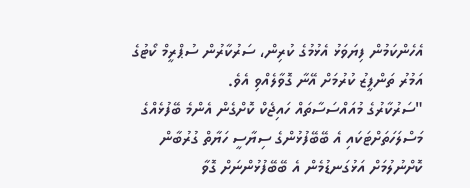އެހެންކަމުން ފިޔަވަޅު އެޅުމުގެ ކުރިން، ސަރުކާރުން ސުޕްރީމް ކޯޓުގެ އަމުރު ތަންފީޒު ކުރުމަށް އޭނާ ގޮވާލެއްވި އެވެ.
"ސަރުކާރުގެ މުއައްސަސާތައް ހައިޖެކް ކޮށްގެން އެންމެ ބޭފުޅެއްގެ މަސްލަހަތަށްޓަކައި އެ ބޭބޭފުޅުންގެ ސިޔާސީ ހަޔާތް ގުރުބާން ކޮށްނުލުމަށް އަޅުގަނޑުމެން އެ ބޭބޭފުޅުންނަށް ގޮވާ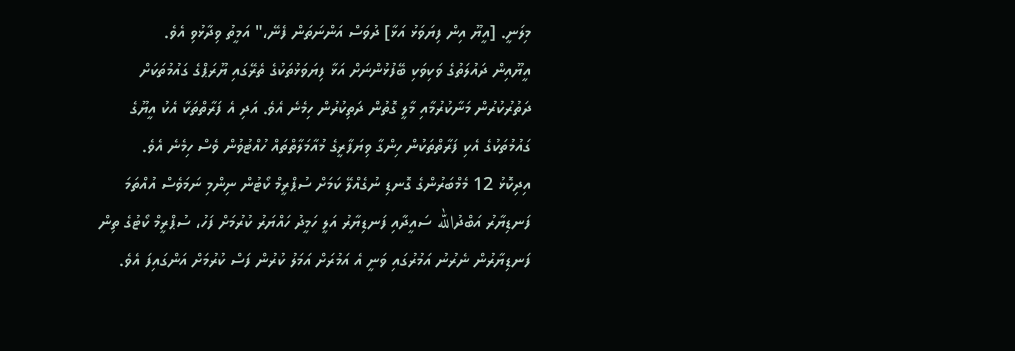މިލަނީ. [އީޔޫ އިން ފިޔަވަޅު އަޅާ] ދުވަސް އަންނަތަން ފެނޭ،" އަމީތު ވިދާޅުވި އެވެ.
އީޔޫއިން ދައުލަތުގެ ވަކިވަކި ބޭފުޅުންނަށް އަޅާ ފިޔަވަޅުތަކުގެ ތެރޭގައި ޔޫރަޕްގެ ގައުމުތަކަށް ދަތުރުކުރުން މަނާކުރުމާއި މާލީ ގޮތުން ދަތިކުރުން ހިމެނެ އެވެ. އަދި އެ ފަރާތްތަކާ އެކު އީޔޫގެ ގައުމުތަކުގެ އެކި ފަރާތްތަކުން ހިންގާ ވިޔަފާރީގެ މުއާމަލާތްތައް ހުއްޓުވުން ވެސް ހިމެނެ އެވެ.
އިދިކޮޅު 12 މެމްބަރުންގެ ގޮނޑި ނުގެއްލޭ ކަމަށް ސުޕްރީމް ކޯޓުން ނިންމި ނަމަވެސް އުއްތަމަ ފަނޑިޔާރު އަބްދުالله ސައީދާއި ފަނޑިޔާރު އަލީ ހަމީދު ހައްޔަރު ކުރުމަށް ފަހު، ސުޕްރީމް ކޯޓުގެ ތިން ފަނޑިޔާރުން ނެރުނު އަމުރުގައި ވަނީ އެ އަމުރަށް އަމަލު ކުރުން ފަސް ކުރުމަށް އަންގައިފަ އެވެ.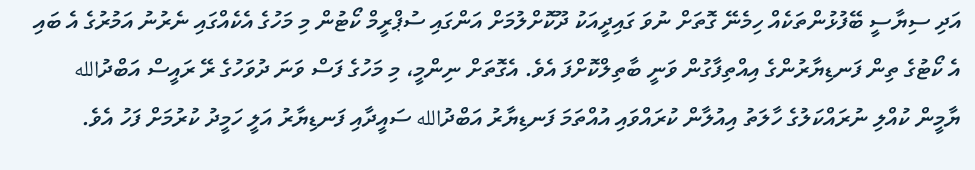އަދި ސިޔާސީ ބޭފުޅުންތަކެއް ހިމެނޭ ގޮތަށް ނުވަ ގައިދީއަކު ދޫކޮށްލުމަށް އަންގައި ސުޕްރީމް ކޯޓުން މި މަހުގެ އެކެއްގައި ނެރުނު އަމުރުގެ އެ ބައި އެ ކޯޓުގެ ތިން ފަނޑިޔާރުންގެ އިއްތިފާގުން ވަނީ ބާތިލްކޮށްފަ އެވެ. އެގޮތަށް ނިންމީ، މި މަހުގެ ފަސް ވަނަ ދުވަހުގެ ރޭ ރައީސް އަބްދުالله ޔާމީން ކުއްލި ނުރައްކަލުގެ ހާލަތު އިއުލާން ކުރައްވައި އުއްތަމަ ފަނޑިޔާރު އަބްދުالله ސައީދާއި ފަނޑިޔާރު އަލީ ހަމީދު ކުރުމަށް ފަހު އެވެ.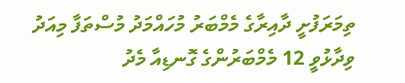ތިމަރަފުށީ ދާއިރާގެ މެމްބަރު މުހައްމަދު މުސްތަފާ މިއަދު ވިދާޅުވީ 12 މެމްބަރުންގެ ގޮނޑިއާ މެދު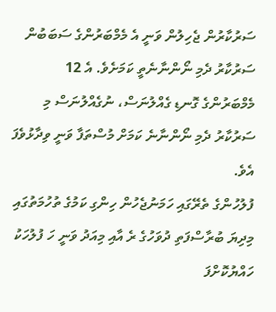ސަރުކާރުން ޖެހިލުން ވަނީ އެ މެމްބަރުންގެ ސަބަބުން ސަރުކާރު ދެމި ނޯންނާނެތީ ކަމަށެވެ. އެ 12 މެމްބަރުންގެ ގޮނޑި ގެއްލުނަސް، ނުގެއްލުނަސް މި ސަރުކާރު ދެމި ނޯންނާނެ ކަމަށް މުސްތަފާ ވަނީ ވިދާޅުވެފަ އެވެ.
ފުލުހުންގެ ތެރޭގައި ހަމަނުޖެހުން ހިންގި ކަމުގެ ތުހުމަތުގައި މިދިޔަ ބުރާސްފަތި ދުވަހުގެ ރެ އާއި މިއަދު ވަނީ ހަ ފުލުހަކު ހައްޔުކޮށްފަ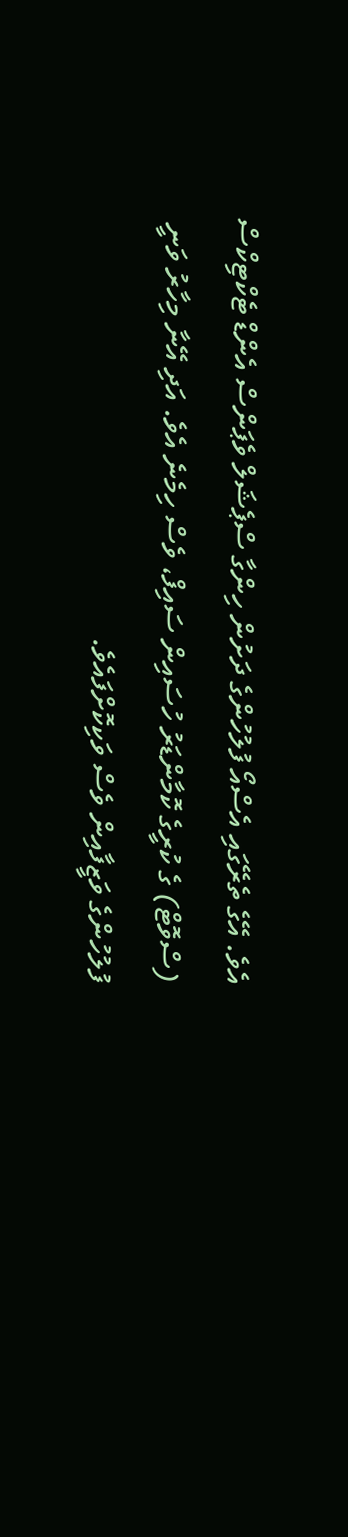އެވެ. އޭގެ ތެރޭގައި އެސްއޯ ފުލުހުންގެ ދަށުން ހިންގާ ސްޕެޝަލް ވެޕަންސް އެންޑް ޓެކްޓިކްސް (ސްވޮޓް) ގެ ކުރީގެ ކޮމާންޑަރު ހުސައިން ސައިފް، ވެސް ހިމެނެ އެވެ. އަދި އޭނާ މިހާރު ވަނީ ފުލުހުންގެ ވަޒީފާއިން ވެސް ވަކިކޮށްފައެވެ.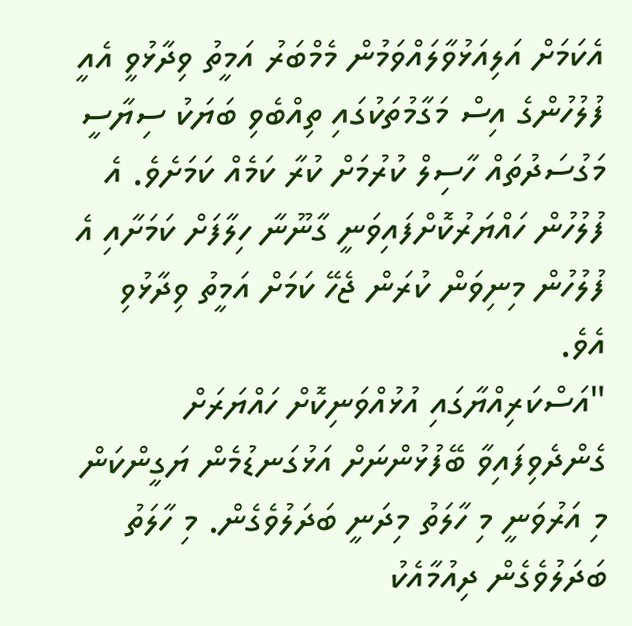އެކަމަށް އަލިއަޅުވާލައްވަމުން މެމްބަރު އަމީތު ވިދާޅުވީ އެއީ ފުލުހުންގެ އިސް މަގާމުތަކުގައި ތިއްބެވި ބަޔަކު ސިޔާސީ މަގުސަދުތައް ހާސިލް ކުރުމަށް ކުރާ ކަމެއް ކަމަށެވެ. އެ ފުލުހުން ހައްޔަރުކޮށްފައިވަނީ ގާނޫނާ ހިލާފަށް ކަމަށާއި އެ ފުލުހުން މިނިވަން ކުރަން ޖެހޭ ކަމަށް އަމީތު ވިދާޅުވި އެވެ.
"އަސްކަރިއްޔާގައި އުޅުއްވަނިކޮށް ހައްޔަރަށް ގެންދެވިފައިވާ ބޭފުޅުންނަށް އަޅުގަނޑުމެން ޔަގީންކަން މި އަރުވަނީ މި ހާލަތު މިދަނީ ބަދަލުވެގެން. މި ހާލަތު ބަދަލުވެގެން ދިއުމާއެކު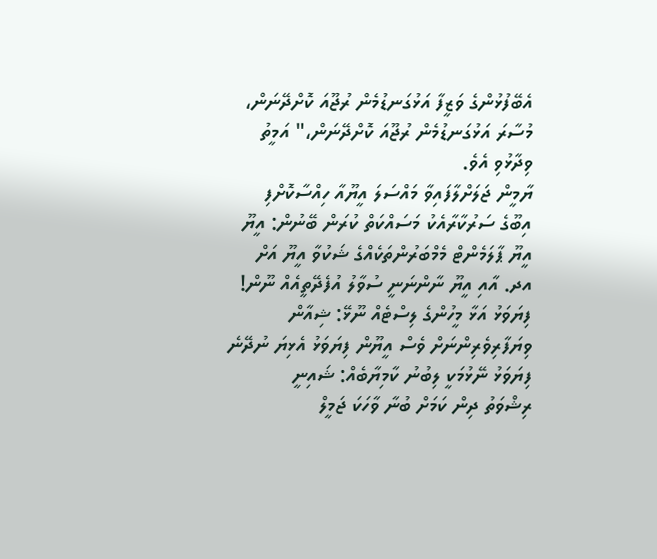އެބޭފުޅުންގެ ވަޒީފާ އަޅުގަނޑުމެން ރުޖޫއަ ކޮށްދޭނަން، މުސާރަ އަޅުގަނޑުމެން ރުޖޫއަ ކޮށްދޭނަން،" އަމީތު ވިދާޅުވި އެވެ.
ޔާމީން ޖަލަށްލާފައިވާ މައްސަލަ އީޔޫއާ ހިއްސާކޮށްފި
އިބޫގެ ސަރުކާރާއެކު މަސައްކަތް ކުރަން ބޭނުން: އީޔޫ
އީޔޫ ޕާލަމެންޓް މެމްބަރުންތަކެއްގެ ޝަކުވާ އީޔޫ އަށް
އދ. އާއި އީޔޫ ނާންނަނީ ސުވާލު އުފެދޭތީއެއް ނޫން!
ފިޔަވަޅު އަޅާ މީހުންގެ ލިސްޓެއް ނޫޅޭ: ޝިއާން
ވިޔަފާރިވެރިންނަށް ވެސް އީޔޫން ފިޔަވަޅު އެޅިޔަ ނުދޭނެ
ފިޔަވަޅު ނޭޅުމަކީ ލިބުނު ކާމިޔާބެއް: ޝައިނީ
ރިޝްވަތު ދިން ކަމަށް ބުނާ ވާހަކަ ޖަމީލް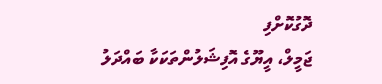ދޮގުކޮށްފި
ޖަމީލް، އީޔޫގެ އޮފިޝަލުންތަކަކާ ބައްދަލު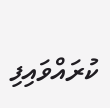ކުރައްވައިފި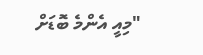"މިއީ އެންމެ ބޮޑަށް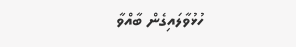ހުޅުވާލައިގެން ބާއްވާ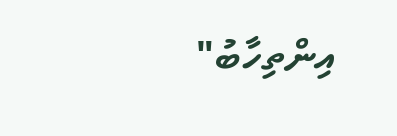އިންތިހާބު"